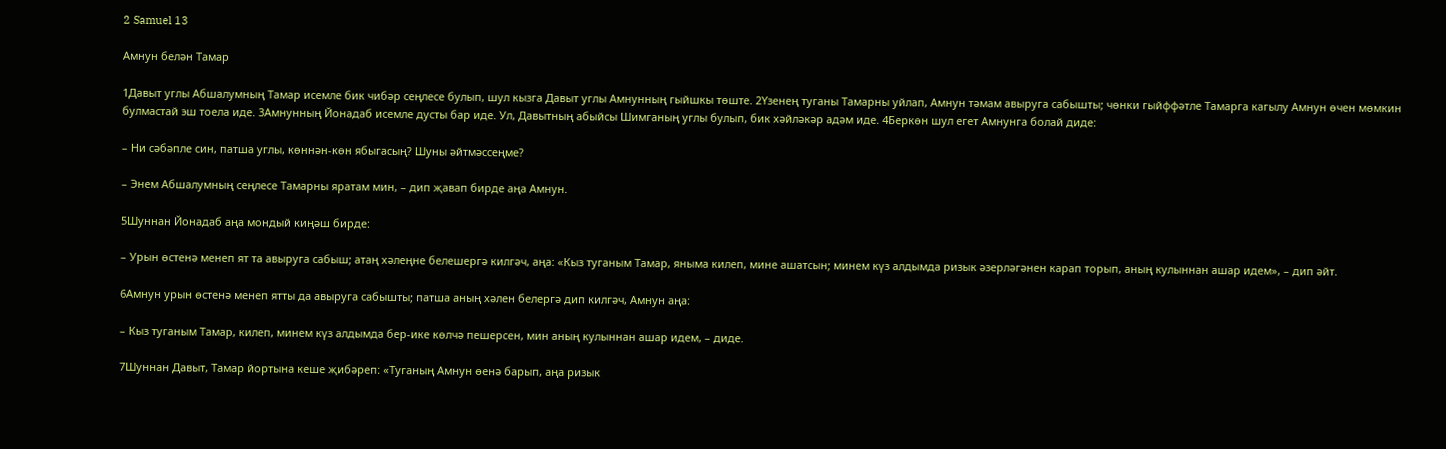2 Samuel 13

Амнун белән Тамар

1Давыт углы Абшалумның Тамар исемле бик чибәр сеңлесе булып, шул кызга Давыт углы Амнунның гыйшкы төште. 2Үзенең туганы Тамарны уйлап, Амнун тәмам авыруга сабышты; чөнки гыйффәтле Тамарга кагылу Амнун өчен мөмкин булмастай эш тоела иде. 3Амнунның Йонадаб исемле дусты бар иде. Ул, Давытның абыйсы Шимганың углы булып, бик хәйләкәр адәм иде. 4Беркөн шул егет Амнунга болай диде:

– Ни сәбәпле син, патша углы, көннән-көн ябыгасың? Шуны әйтмәссеңме?

– Энем Абшалумның сеңлесе Тамарны яратам мин, – дип җавап бирде аңа Амнун.

5Шуннан Йонадаб аңа мондый киңәш бирде:

– Урын өстенә менеп ят та авыруга сабыш; атаң хәлеңне белешергә килгәч, аңа: «Кыз туганым Тамар, яныма килеп, мине ашатсын; минем күз алдымда ризык әзерләгәнен карап торып, аның кулыннан ашар идем», – дип әйт.

6Амнун урын өстенә менеп ятты да авыруга сабышты; патша аның хәлен белергә дип килгәч, Амнун аңа:

– Кыз туганым Тамар, килеп, минем күз алдымда бер-ике көлчә пешерсен, мин аның кулыннан ашар идем, – диде.

7Шуннан Давыт, Тамар йортына кеше җибәреп: «Туганың Амнун өенә барып, аңа ризык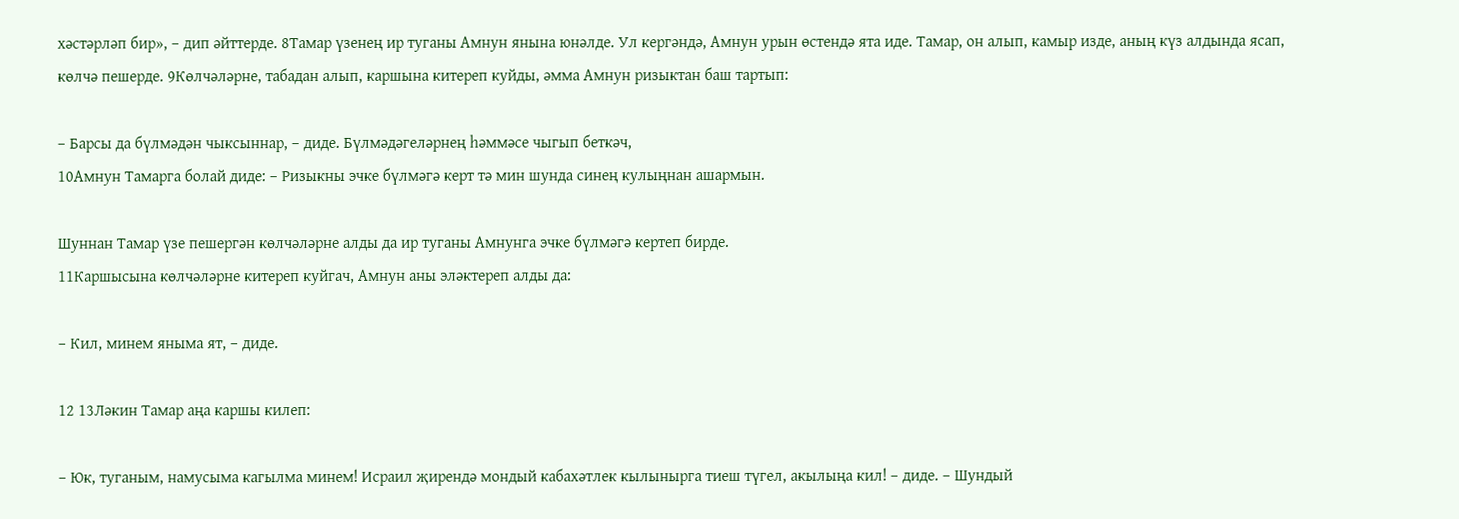хәстәрләп бир», – дип әйттерде. 8Тамар үзенең ир туганы Амнун янына юнәлде. Ул кергәндә, Амнун урын өстендә ята иде. Тамар, он алып, камыр изде, аның күз алдында ясап, көлчә пешерде. 9Көлчәләрне, табадан алып, каршына китереп куйды, әмма Амнун ризыктан баш тартып:

– Барсы да бүлмәдән чыксыннар, – диде. Бүлмәдәгеләрнең һәммәсе чыгып беткәч,
10Амнун Тамарга болай диде: – Ризыкны эчке бүлмәгә керт тә мин шунда синең кулыңнан ашармын.

Шуннан Тамар үзе пешергән көлчәләрне алды да ир туганы Амнунга эчке бүлмәгә кертеп бирде.
11Каршысына көлчәләрне китереп куйгач, Амнун аны эләктереп алды да:

– Кил, минем яныма ят, – диде.

12 13Ләкин Тамар аңа каршы килеп:

– Юк, туганым, намусыма кагылма минем! Исраил җирендә мондый кабахәтлек кылынырга тиеш түгел, акылыңа кил! – диде. – Шундый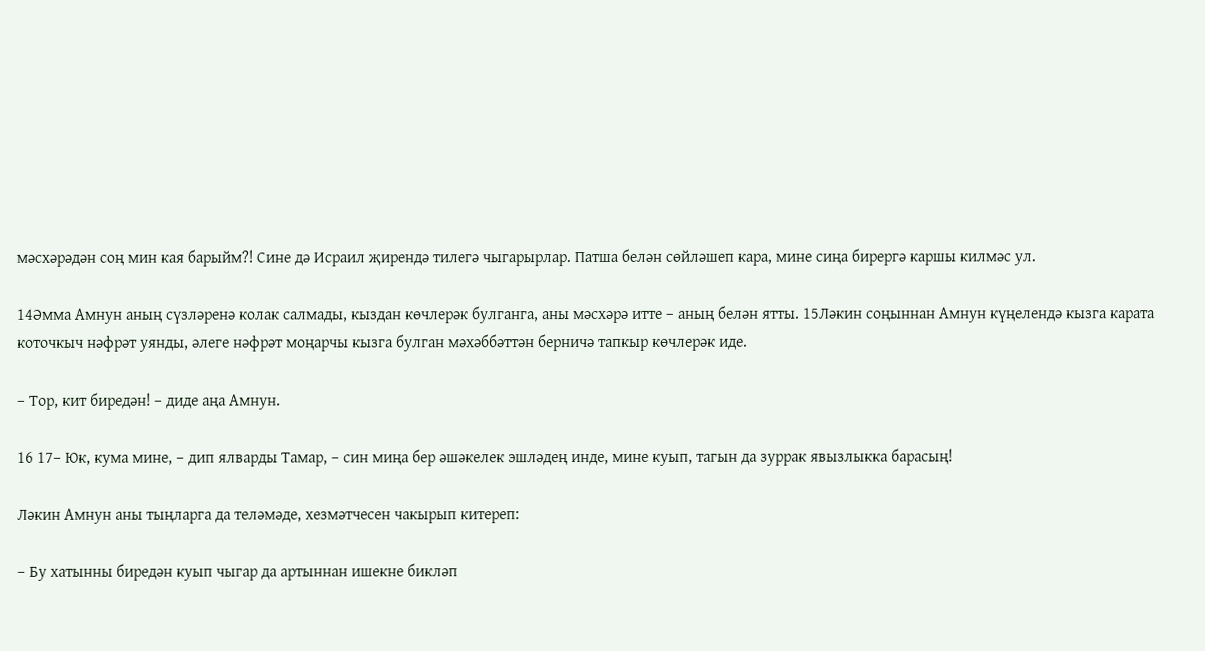мәсхәрәдән соң мин кая барыйм?! Сине дә Исраил җирендә тилегә чыгарырлар. Патша белән сөйләшеп кара, мине сиңа бирергә каршы килмәс ул.

14Әмма Амнун аның сүзләренә колак салмады, кыздан көчлерәк булганга, аны мәсхәрә итте – аның белән ятты. 15Ләкин соңыннан Амнун күңелендә кызга карата коточкыч нәфрәт уянды, әлеге нәфрәт моңарчы кызга булган мәхәббәттән берничә тапкыр көчлерәк иде.

– Тор, кит биредән! – диде аңа Амнун.

16 17– Юк, кума мине, – дип ялварды Тамар, – син миңа бер әшәкелек эшләдең инде, мине куып, тагын да зуррак явызлыкка барасың!

Ләкин Амнун аны тыңларга да теләмәде, хезмәтчесен чакырып китереп:

– Бу хатынны биредән куып чыгар да артыннан ишекне бикләп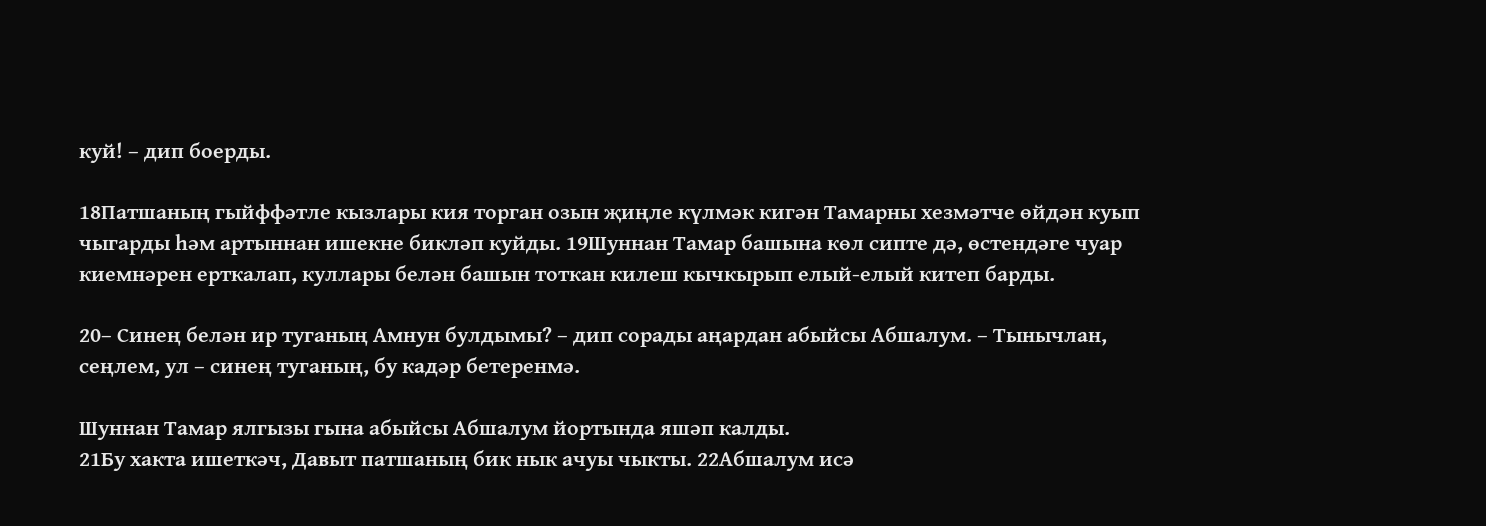куй! – дип боерды.

18Патшаның гыйффәтле кызлары кия торган озын җиңле күлмәк кигән Тамарны хезмәтче өйдән куып чыгарды һәм артыннан ишекне бикләп куйды. 19Шуннан Тамар башына көл сипте дә, өстендәге чуар киемнәрен ерткалап, куллары белән башын тоткан килеш кычкырып елый-елый китеп барды.

20– Синең белән ир туганың Амнун булдымы? – дип сорады аңардан абыйсы Абшалум. – Тынычлан, сеңлем, ул – синең туганың, бу кадәр бетеренмә.

Шуннан Тамар ялгызы гына абыйсы Абшалум йортында яшәп калды.
21Бу хакта ишеткәч, Давыт патшаның бик нык ачуы чыкты. 22Абшалум исә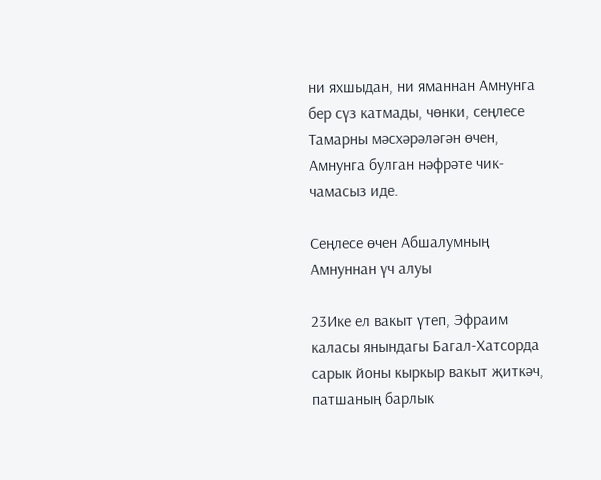ни яхшыдан, ни яманнан Амнунга бер сүз катмады, чөнки, сеңлесе Тамарны мәсхәрәләгән өчен, Амнунга булган нәфрәте чик-чамасыз иде.

Сеңлесе өчен Абшалумның Амнуннан үч алуы

23Ике ел вакыт үтеп, Эфраим каласы янындагы Багал-Хатсорда сарык йоны кыркыр вакыт җиткәч, патшаның барлык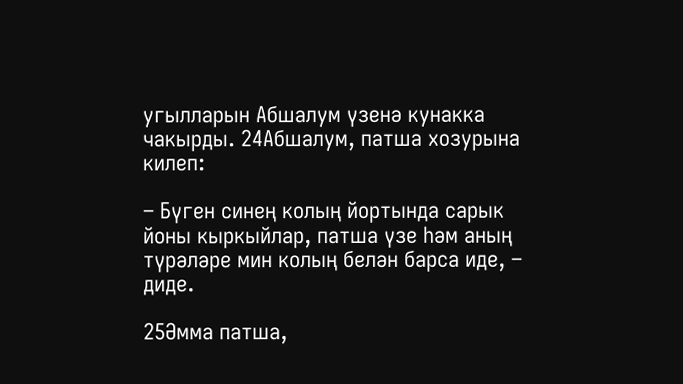угылларын Абшалум үзенә кунакка чакырды. 24Абшалум, патша хозурына килеп:

– Бүген синең колың йортында сарык йоны кыркыйлар, патша үзе һәм аның түрәләре мин колың белән барса иде, – диде.

25Әмма патша,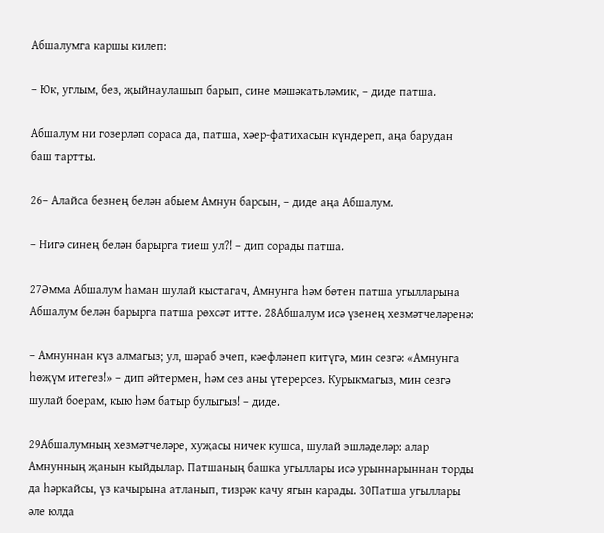Абшалумга каршы килеп:

– Юк, углым, без, җыйнаулашып барып, сине мәшәкатьләмик, – диде патша.

Абшалум ни гозерләп сораса да, патша, хәер-фатихасын күндереп, аңа барудан баш тартты.

26– Алайса безнең белән абыем Амнун барсын, – диде аңа Абшалум.

– Нигә синең белән барырга тиеш ул?! – дип сорады патша.

27Әмма Абшалум һаман шулай кыстагач, Амнунга һәм бөтен патша угылларына Абшалум белән барырга патша рөхсәт итте. 28Абшалум исә үзенең хезмәтчеләренә:

– Амнуннан күз алмагыз; ул, шәраб эчеп, кәефләнеп китүгә, мин сезгә: «Амнунга һөҗүм итегез!» – дип әйтермен, һәм сез аны үтерерсез. Курыкмагыз, мин сезгә шулай боерам, кыю һәм батыр булыгыз! – диде.

29Абшалумның хезмәтчеләре, хуҗасы ничек кушса, шулай эшләделәр: алар Амнунның җанын кыйдылар. Патшаның башка угыллары исә урыннарыннан торды да һәркайсы, үз качырына атланып, тизрәк качу ягын карады. 30Патша угыллары әле юлда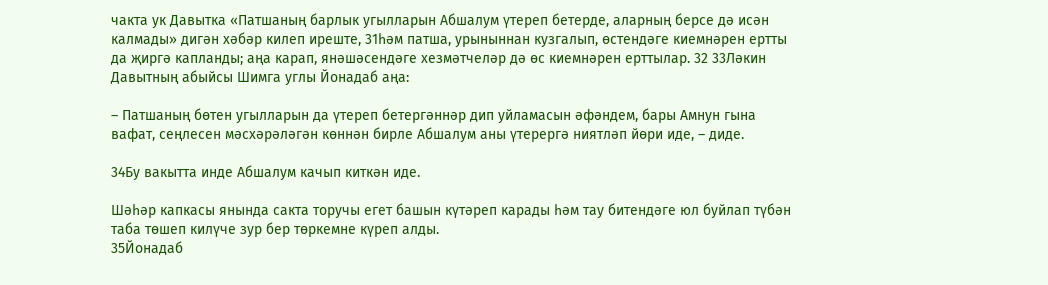чакта ук Давытка «Патшаның барлык угылларын Абшалум үтереп бетерде, аларның берсе дә исән калмады» дигән хәбәр килеп иреште, 31һәм патша, урыныннан кузгалып, өстендәге киемнәрен ертты да җиргә капланды; аңа карап, янәшәсендәге хезмәтчеләр дә өс киемнәрен ерттылар. 32 33Ләкин Давытның абыйсы Шимга углы Йонадаб аңа:

– Патшаның бөтен угылларын да үтереп бетергәннәр дип уйламасын әфәндем, бары Амнун гына вафат, сеңлесен мәсхәрәләгән көннән бирле Абшалум аны үтерергә ниятләп йөри иде, – диде.

34Бу вакытта инде Абшалум качып киткән иде.

Шәһәр капкасы янында сакта торучы егет башын күтәреп карады һәм тау битендәге юл буйлап түбән таба төшеп килүче зур бер төркемне күреп алды.
35Йонадаб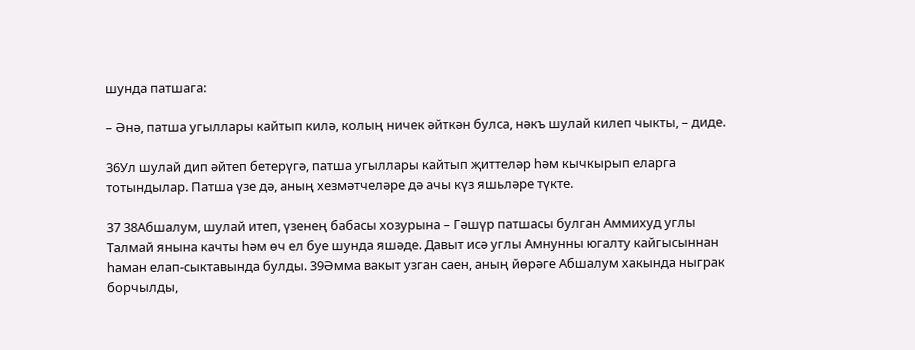шунда патшага:

– Әнә, патша угыллары кайтып килә, колың ничек әйткән булса, нәкъ шулай килеп чыкты, – диде.

36Ул шулай дип әйтеп бетерүгә, патша угыллары кайтып җиттеләр һәм кычкырып еларга тотындылар. Патша үзе дә, аның хезмәтчеләре дә ачы күз яшьләре түкте.

37 38Абшалум, шулай итеп, үзенең бабасы хозурына – Гәшүр патшасы булган Аммихуд углы Талмай янына качты һәм өч ел буе шунда яшәде. Давыт исә углы Амнунны югалту кайгысыннан һаман елап-сыктавында булды. 39Әмма вакыт узган саен, аның йөрәге Абшалум хакында ныграк борчылды,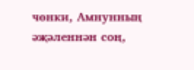чөнки, Амнунның әҗәленнән соң,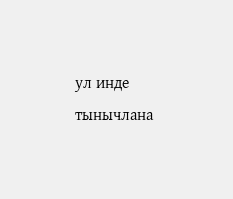ул инде тынычлана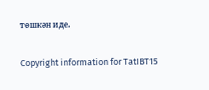төшкән иде.

Copyright information for TatIBT15